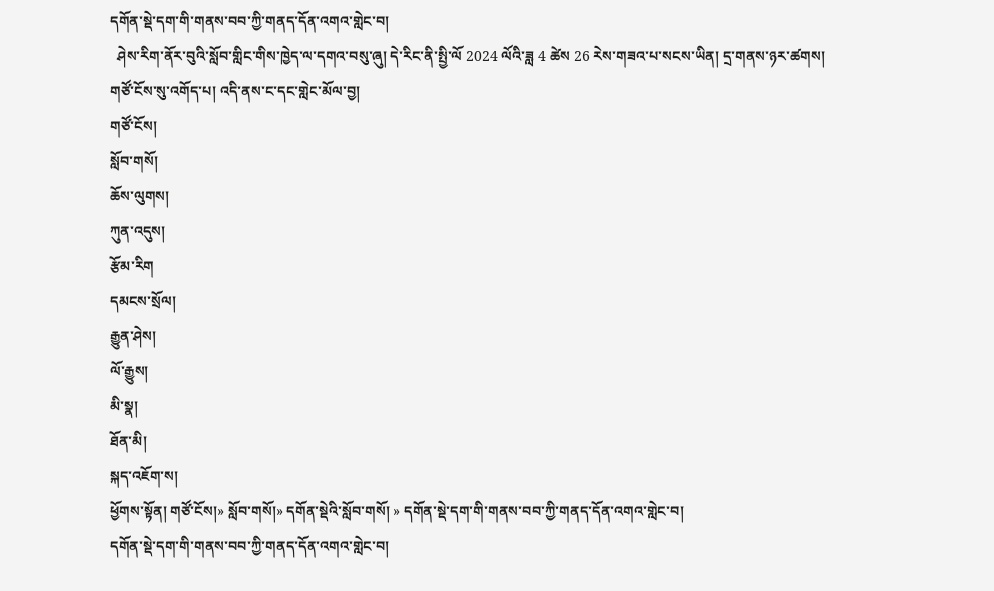དགོན་སྡེ་དག་གི་གནས་བབ་ཀྱི་གནད་དོན་འགའ་གླེང་བ།
  ཤེས་རིག་ནོར་བུའི་སློབ་གླིང་གིས་ཁྱེད་ལ་དགའ་བསུ་ཞུ། དེ་རིང་ནི་སྤྱི་ལོ 2024 ལོའི་ཟླ 4 ཚེས 26 རེས་གཟའ་པ་སངས་ཡིན། དྲ་གནས་ཉར་ཚགས།  གཙོ་ངོས་སུ་འགོད་པ། འདི་ནས་ང་དང་གླེང་མོལ་བྱ།
གཙོ་ངོས།
སློབ་གསོ།
ཆོས་ལུགས།
ཀུན་འདུས།
རྩོམ་རིག
དམངས་སྲོལ།
རྒྱུན་ཤེས།
ལོ་རྒྱུས།
མི་སྣ།
ཐོན་མི།
སྐད་འཇོག་ས།
ཕྱོགས་སྟོན། གཙོ་ངོས།» སློབ་གསོ།» དགོན་སྡེའི་སློབ་གསོ། » དགོན་སྡེ་དག་གི་གནས་བབ་ཀྱི་གནད་དོན་འགའ་གླེང་བ།
དགོན་སྡེ་དག་གི་གནས་བབ་ཀྱི་གནད་དོན་འགའ་གླེང་བ།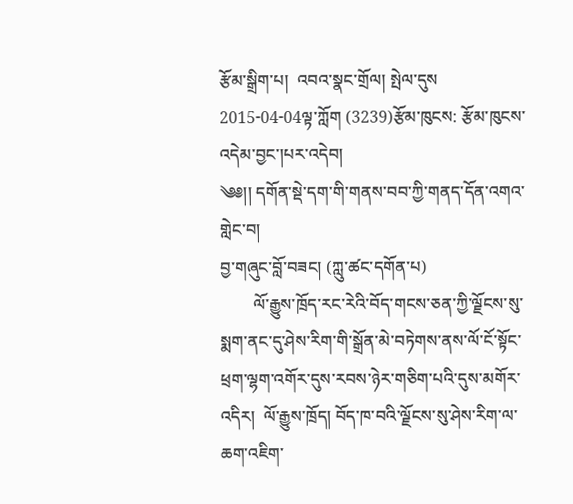རྩོམ་སྒྲིག་པ།  འབའ་སྣང་གྲོལ། སྤེལ་དུས 2015-04-04ལྟ་ཀློག (3239)རྩོམ་ཁུངས: རྩོམ་ཁུངས་འདེམ་བྱང་།པར་འདེབ།
༄༅།། དགོན་སྡེ་དག་གི་གནས་བབ་ཀྱི་གནད་དོན་འགའ་གླེང་བ།
བྱ་གཞུང་བློ་བཟང། (ཀླུ་ཚང་དགོན་པ)
        ལོ་རྒྱུས་ཁྲོད་རང་རེའི་བོད་གངས་ཅན་ཀྱི་ལྗོངས་སུ་སྨག་ནང་དུ་ཤེས་རིག་གི་སྒྲོན་མེ་བཏེགས་ནས་ལོ་ངོ་སྟོང་ཕྲག་ལྷག་འགོར་དུས་རབས་ཉེར་གཅིག་པའི་དུས་མགོར་འདིར།  ལོ་རྒྱུས་ཁྲོད། བོད་ཁ་བའི་ལྗོངས་སུ་ཤེས་རིག་ལ་ཆག་འཇིག་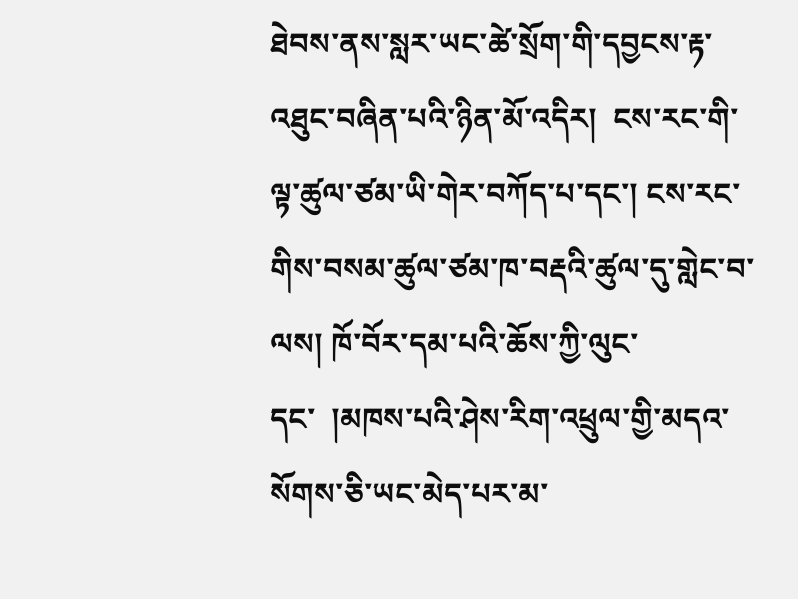ཐེབས་ནས་སླར་ཡང་ཚེ་སྲོག་གི་དབྱངས་རྟ་འཐུང་བཞིན་པའི་ཉིན་མོ་འདིར།  ངས་རང་གི་ལྟ་ཚུལ་ཙམ་ཡི་གེར་བཀོད་པ་དང་། ངས་རང་གིས་བསམ་ཚུལ་ཙམ་ཁ་བརྡའི་ཚུལ་དུ་གླེང་བ་ལས། ཁོ་བོར་དམ་པའི་ཆོས་ཀྱི་ལུང་དང་  །མཁས་པའི་ཤེས་རིག་འཕྲུལ་གྱི་མདའ་སོགས་ཅི་ཡང་མེད་པར་མ་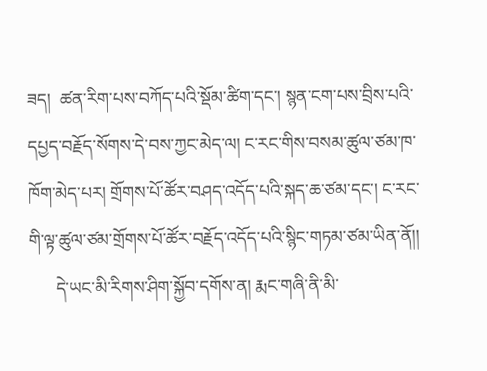ཟད།  ཚན་རིག་པས་བཀོད་པའི་སྡོམ་ཚིག་དང་། སྙན་ངག་པས་བྲིས་པའི་དཔྱད་བརྗོད་སོགས་དེ་བས་ཀྱང་མེད་ལ། ང་རང་གིས་བསམ་ཚུལ་ཙམ་ཁ་ཁོག་མེད་པར། གྲོགས་པོ་ཚོར་བཤད་འདོད་པའི་སྐད་ཆ་ཙམ་དང་། ང་རང་གི་ལྟ་ཚུལ་ཙམ་གྲོགས་པོ་ཚོར་བརྗོད་འདོད་པའི་སྙིང་གཏམ་ཙམ་ཡིན་ནོ།།
      དེ་ཡང་མི་རིགས་ཤིག་སྐྱོབ་དགོས་ན། རྨང་གཞི་ནི་མི་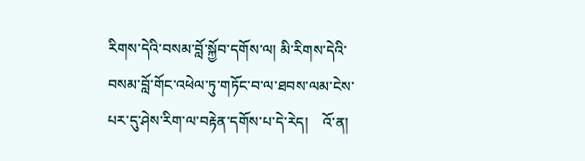རིགས་དེའི་བསམ་བློ་སྐྱོབ་དགོས་ལ། མི་རིགས་དེའི་བསམ་བློ་གོང་འཕེལ་ཏུ་གཏོང་བ་ལ་ཐབས་ལམ་ངེས་པར་དུ་ཤེས་རིག་ལ་བརྟེན་དགོས་པ་དེ་རེད།    འོ་ན།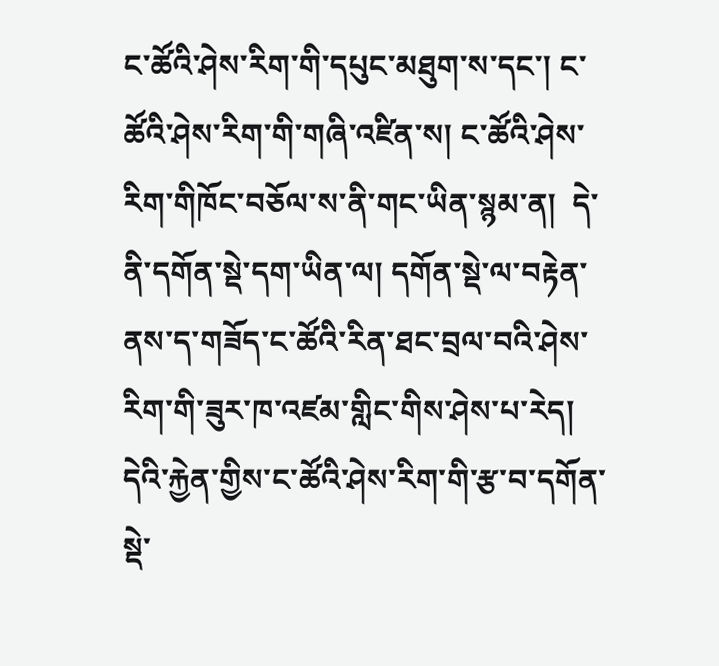ང་ཚོའི་ཤེས་རིག་གི་དཔུང་མཐུག་ས་དང་། ང་ཚོའི་ཤེས་རིག་གི་གཞི་འཛིན་ས། ང་ཚོའི་ཤེས་རིག་གིཁོང་བཅོལ་ས་ནི་གང་ཡིན་སྙམ་ན།  དེ་ནི་དགོན་སྡེ་དག་ཡིན་ལ། དགོན་སྡེ་ལ་བརྟེན་ནས་ད་གཟོད་ང་ཚོའི་རིན་ཐང་བྲལ་བའི་ཤེས་རིག་གི་ཟུར་ཁ་འཛམ་གླིང་གིས་ཤེས་པ་རེད།   དེའི་རྐྱེན་གྱིས་ང་ཚོའི་ཤེས་རིག་གི་རྩ་བ་དགོན་སྡེ་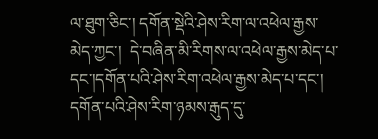ལ་ཐུག་ཅིང་། དགོན་སྡེའི་ཤེས་རིག་ལ་འཕེལ་རྒྱས་མེད་ཀྱང་།  དེ་བཞིན་མི་རིགས་ལ་འཕེལ་རྒྱས་མེད་པ་དང་།དགོན་པའི་ཤེས་རིག་འཕེལ་རྒྱས་མེད་པ་དང་།  དགོན་པའི་ཤེས་རིག་ཉམས་རྒུད་དུ་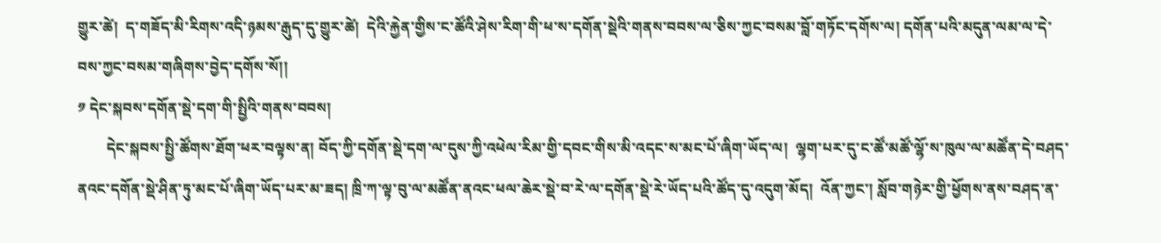གྱུར་ཚེ།  ད་གཟོད་མི་རིགས་འདི་ཉམས་རྒུད་དུ་གྱུར་ཚེ།  དེའི་རྐྱེན་གྱིས་ང་ཚོའི་ཤེས་རིག་གི་ཕ་ས་དགོན་སྡེའི་གནས་བབས་ལ་ཅིས་ཀྱང་བསམ་བློ་གཏོང་དགོས་ལ། དགོན་པའི་མདུན་ལམ་ལ་དེ་བས་ཀྱང་བསམ་གཞིགས་བྱེད་དགོས་སོ།།
༡ དེང་སྐབས་དགོན་སྡེ་དག་གི་སྤྱིའི་གནས་བབས།
        དེང་སྐབས་སྤྱི་ཚོགས་ཐོག་ཕར་བལྟས་ན། བོད་ཀྱི་དགོན་སྡེ་དག་ལ་དུས་ཀྱི་འཕེལ་རིམ་གྱི་དབང་གིས་མི་འདང་ས་མང་པོ་ཞིག་ཡོད་ལ།  ལྷག་པར་དུ་ང་ཚོ་མཚོ་ལྷོ་ས་ཁུལ་ལ་མཚོན་དེ་བཤད་ནའང་དགོན་སྡེ་ཤིན་ཏུ་མང་པོ་ཞིག་ཡོད་པར་མ་ཟད། ཁྲི་ཀ་ལྟ་བུ་ལ་མཚོན་ནའང་ཕལ་ཆེར་སྡེ་བ་རེ་ལ་དགོན་སྡེ་རེ་ཡོད་པའི་ཚོད་དུ་འདུག་མོད།  འོན་ཀྱང་། སློབ་གཉེར་གྱི་ཕྱོགས་ནས་བཤད་ན་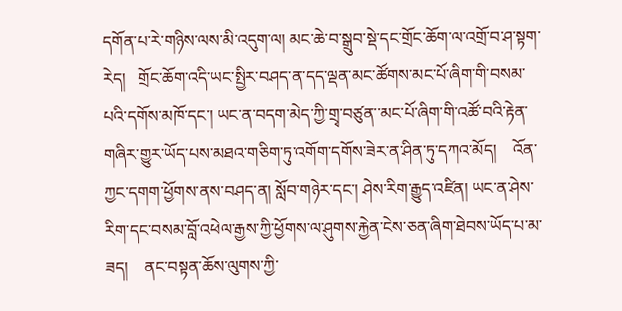དགོན་པ་རེ་གཉིས་ལས་མི་འདུག་ལ། མང་ཆེ་བ་སྒྲུབ་སྡེ་དང་གྲོང་ཆོག་ལ་འགྲོ་བ་ཤ་སྟག་རེད།   གྲོང་ཆོག་འདི་ཡང་སྤྱིར་བཤད་ན་དད་ལྡན་མང་ཚོགས་མང་པོ་ཞིག་གི་བསམ་པའི་དགོས་མཁོ་དང་། ཡང་ན་བདག་མེད་ཀྱི་གྲྭ་བཙུན་་མང་པོ་ཞིག་གི་འཚོ་བའི་རྟེན་གཞིར་གྱུར་ཡོད་པས་མཐའ་གཅིག་ཏུ་འགོག་དགོས་ཟེར་ན་ཤིན་ཏུ་དཀའ་མོད།    འོན་ཀྱང་དགག་ཕྱོགས་ནས་བཤད་ན། སློབ་གཉེར་དང་། ཤེས་རིག་རྒྱུད་འཛིན། ཡང་ན་ཤེས་རིག་དང་བསམ་བློ་འཕེལ་རྒྱས་ཀྱི་ཕྱོགས་ལ་ཤུགས་རྐྱེན་ངེས་ཅན་ཞིག་ཐེབས་ཡོད་པ་མ་ཟད།    ནང་བསྟན་ཆོས་ལུགས་ཀྱི་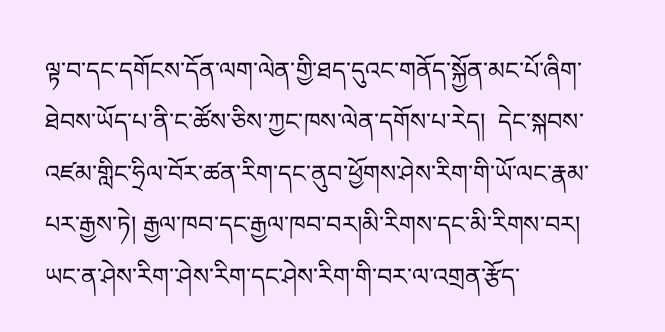ལྟ་བ་དང་དགོངས་དོན་ལག་ལེན་གྱི་ཐད་དུའང་གནོད་སྐྱོན་མང་པོ་ཞིག་ཐེབས་ཡོད་པ་ནི་ང་ཚོས་ཅིས་ཀྱང་ཁས་ལེན་དགོས་པ་རེད།  དེང་སྐབས་འཛམ་གླིང་ཧྲིལ་བོར་ཚན་རིག་དང་ནུབ་ཕྱོགས་ཤེས་རིག་གི་ཡོ་ལང་རྣམ་པར་རྒྱས་ཏེ། རྒྱལ་ཁབ་དང་རྒྱལ་ཁབ་བར།མི་རིགས་དང་མི་རིགས་བར། ཡང་ན་ཤེས་རིག་་ཤེས་རིག་དང་ཤེས་རིག་གི་བར་ལ་འགྲན་རྩོད་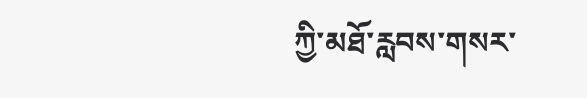ཀྱི་མཐོ་རླབས་གསར་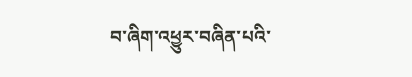བ་ཞིག་འཕྱུར་བཞིན་པའི་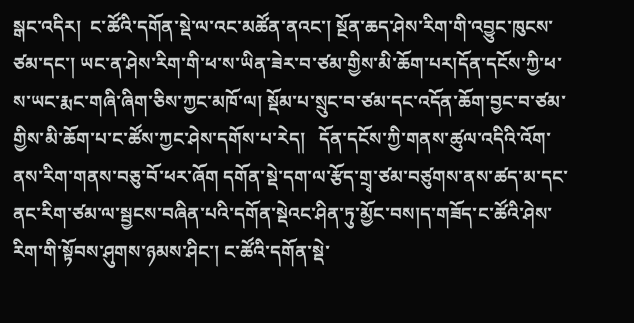སྒང་འདིར།  ང་ཚོའི་དགོན་སྡེ་ལ་འང་མཚོན་ནའང་། སྔོན་ཆད་ཤེས་རིག་གི་འབྱུང་ཁུངས་ཙམ་དང་། ཡང་ན་ཤེས་རིག་གི་ཕ་ས་ཡིན་ཟེར་བ་ཙམ་གྱིས་མི་ཆོག་པར།དོན་དངོས་ཀྱི་ཕ་ས་ཡང་རྨང་གཞི་ཞིག་ཅིས་ཀྱང་མཁོ་ལ། སྡོམ་པ་སྲུང་བ་ཙམ་དང་འདོན་ཆོག་བྱང་བ་ཙམ་གྱིས་མི་ཆོག་པ་ང་ཚོས་ཀྱང་ཤེས་དགོས་པ་རེད།   དོན་དངོས་ཀྱི་གནས་ཚུལ་འདིའི་འོག་ནས་རིག་གནས་བཅུ་བོ་ཕར་ཞོག དགོན་སྡེ་དག་ལ་རྩོད་གྲྭ་ཙམ་བཙུགས་ནས་ཚད་མ་དང་ནང་རིག་ཙམ་ལ་སྦྱངས་བཞིན་པའི་དགོན་སྡེའང་ཤིན་ཏུ་མྱོང་བས།ད་གཟོད་ང་ཚོའི་ཤེས་རིག་གི་སྟོབས་ཤུགས་ཉམས་ཤིང་། ང་ཚོའི་དགོན་སྡེ་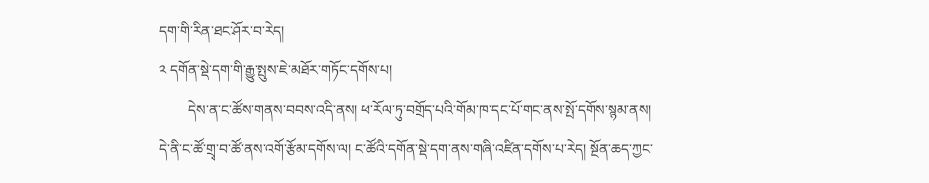དག་གི་རིན་ཐང་ཤོར་བ་རེད།
༢ དགོན་སྡེ་དག་གི་རྒྱུ་སྤུས་ཇེ་མཐོར་གཏོང་དགོས་པ།
        དེས་ན་ང་ཚོས་གནས་བབས་འདི་ནས། ཕ་རོལ་ཏུ་བགྲོད་པའི་གོམ་ཁ་དང་པོ་གང་ནས་སྤོ་དགོས་སྙམ་ནས།   དེ་ནི་ང་ཚོ་གྲྭ་བ་ཚོ་ནས་འགོ་རྩོམ་དགོས་ལ། ང་ཚོའི་དགོན་སྡེ་དག་ནས་གཞི་འཛིན་དགོས་པ་རེད། སྔོན་ཆད་ཀྱང་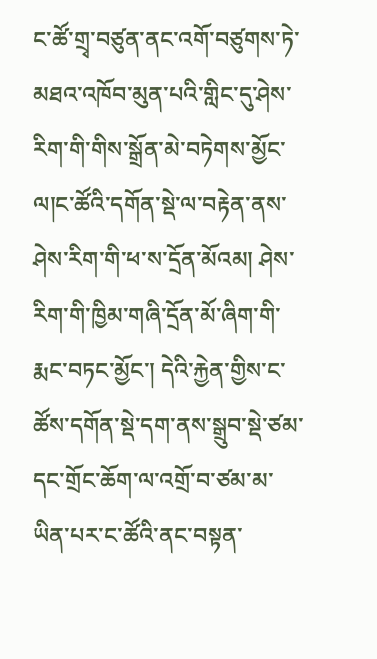ང་ཚོ་གྲྭ་བཙུན་ནང་འགོ་བཙུགས་ཏེ་མཐའ་འཁོབ་མུན་པའི་གླིང་དུ་ཤེས་རིག་གི་གིས་སྒྲོན་མེ་བཏེགས་མྱོང་ལ།ང་ཚོའི་དགོན་སྡེ་ལ་བརྟེན་ནས་ཤེས་རིག་གི་ཕ་ས་དྲོན་མོའམ། ཤེས་རིག་གི་ཁྱིམ་གཞི་དྲོན་མོ་ཞིག་གི་རྨང་བཏང་མྱོང་། དེའི་རྐྱེན་གྱིས་ང་ཚོས་དགོན་སྡེ་དག་ནས་སྒྲུབ་སྡེ་ཙམ་དང་གྲོང་ཆོག་ལ་འགྲོ་བ་ཙམ་མ་ཡིན་པར་ང་ཚོའི་ནང་བསྟན་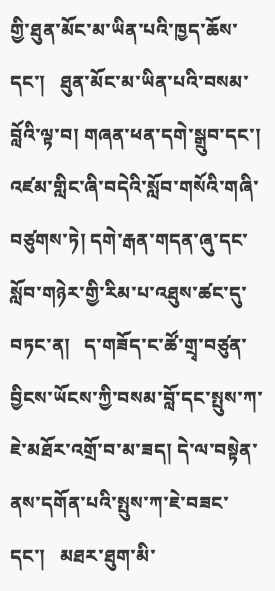གྱི་ཐུན་མོང་མ་ཡིན་པའི་ཁྱད་ཆོས་དང་།   ཐུན་མོང་མ་ཡིན་པའི་བསམ་བློའི་ལྟ་བ། གཞན་ཕན་དགེ་སྒྲུབ་དང་། འཛམ་གླིང་ཞི་བདེའི་སློབ་གསོའི་གཞི་བཙུགས་ཏེ། དགེ་རྒན་གདན་ཞུ་དང་སློབ་གཉེར་གྱི་རིམ་པ་འཐུས་ཚང་དུ་བཏང་ན།   ད་གཟོད་ང་ཚོ་གྲྭ་བཙུན་བྱིངས་ཡོངས་ཀྱི་བསམ་བློ་དང་སྤུས་ཀ་ཇེ་མཐོར་འགྲོ་བ་མ་ཟད། དེ་ལ་བསྟེན་ནས་དགོན་པའི་སྤུས་ཀ་ཇེ་བཟང་དང་།   མཐར་ཐུག་མི་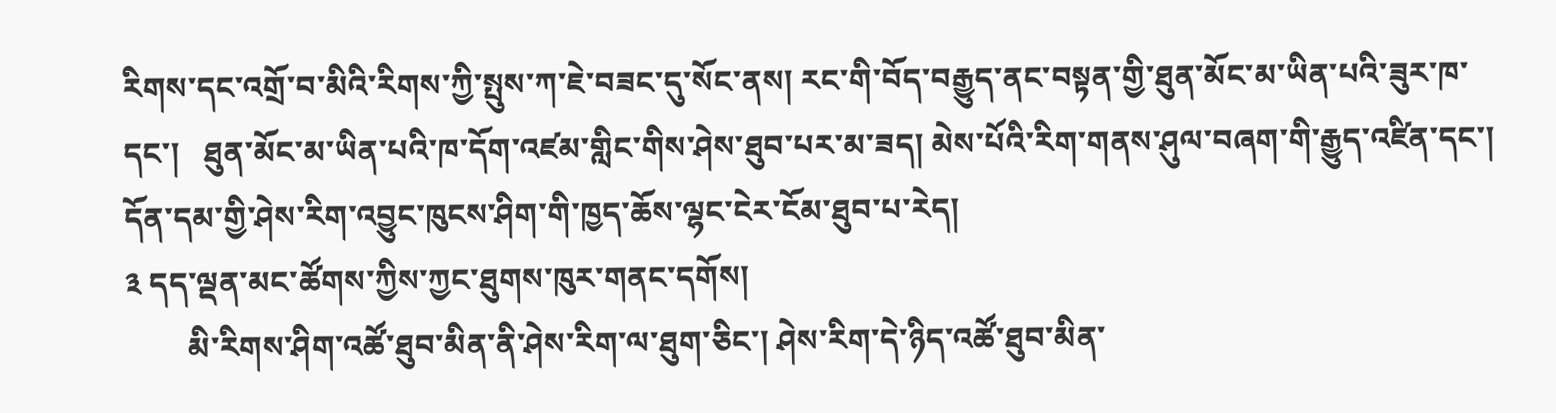རིགས་དང་འགྲོ་བ་མིའི་རིགས་ཀྱི་སྤུས་ཀ་ཇེ་བཟང་དུ་སོང་ནས། རང་གི་བོད་བརྒྱུད་ནང་བསྟན་གྱི་ཐུན་མོང་མ་ཡིན་པའི་ཟུར་ཁ་དང་།   ཐུན་མོང་མ་ཡིན་པའི་ཁ་དོག་འཛམ་གླིང་གིས་ཤེས་ཐུབ་པར་མ་ཟད། མེས་པོའི་རིག་གནས་ཤུལ་བཞག་གི་རྒྱུད་འཛིན་དང་། དོན་དམ་གྱི་ཤེས་རིག་འབྱུང་ཁུངས་ཤིག་གི་ཁྱད་ཆོས་ལྷང་ངེར་ངོམ་ཐུབ་པ་རེད།
༣ དད་ལྡན་མང་ཚོགས་ཀྱིས་ཀྱང་ཐུགས་ཁུར་གནང་དགོས།
        མི་རིགས་ཤིག་འཚོ་ཐུབ་མིན་ནི་ཤེས་རིག་ལ་ཐུག་ཅིང་། ཤེས་རིག་དེ་ཉིད་འཚོ་ཐུབ་མིན་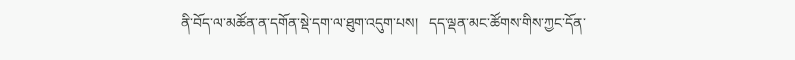ནི་བོད་ལ་མཚོན་ན་དགོན་སྡེ་དག་ལ་ཐུག་འདུག་པས།   དད་ལྡན་མང་ཚོགས་གིས་ཀྱང་དོན་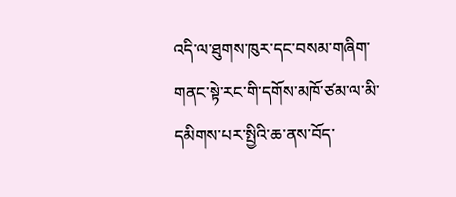འདི་ལ་ཐུགས་ཁུར་དང་བསམ་གཞིག་གནང་སྟེ་རང་གི་དགོས་མཁོ་ཙམ་ལ་མི་དམིགས་པར་སྤྱིའི་ཆ་ནས་བོད་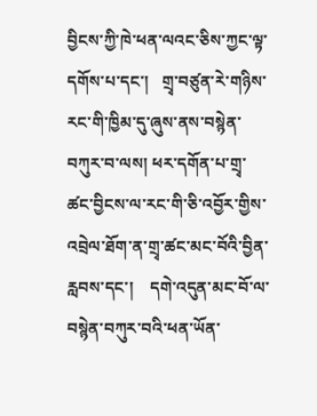བྱིངས་ཀྱི་ཁེ་ཕན་ལའང་ཅིས་ཀྱང་ལྟ་དགོས་པ་དང་།   གྲྭ་བཙུན་རེ་གཉིས་རང་གི་ཁྱིམ་དུ་ཞུས་ནས་བསྙེན་བཀུར་བ་ལས། ཕར་དགོན་པ་གྲྭ་ཚང་བྱིངས་ལ་རང་གི་ཅི་འབྱོར་གྱིས་འབྲེལ་ཐོག་ན་གྲྭ་ཚང་མང་བོའི་བྱིན་རླབས་དང་།    དགེ་འདུན་མང་བོ་ལ་བསྙེན་བཀུར་བའི་ཕན་ཡོན་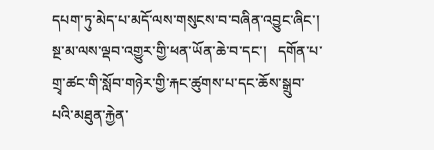དཔག་ཏུ་མེད་པ་མདོ་ལས་གསུངས་བ་བཞིན་འབྱུང་ཞིང་། སྔ་མ་ལས་ལྡབ་འགྱུར་གྱི་ཕན་ཡོན་ཆེ་བ་དང་།   དགོན་པ་གྲྭ་ཚང་གི་སློབ་གཉེར་གྱི་རྐང་ཚུགས་པ་དང་ཆོས་སྒྲུབ་པའི་མཐུན་རྐྱེན་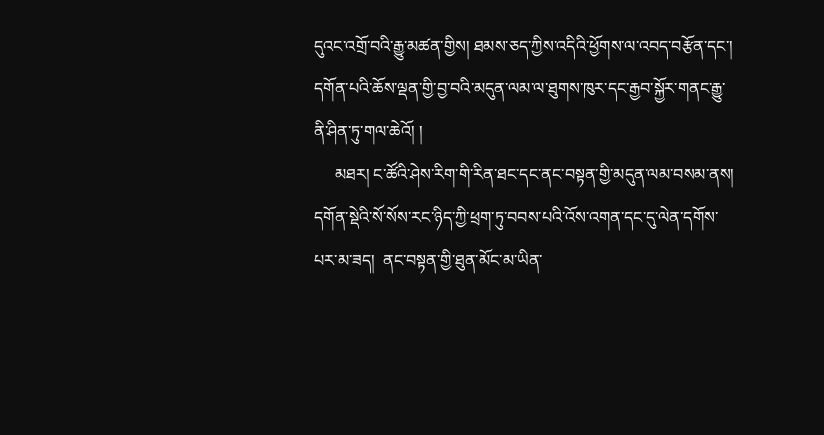དུའང་འགྲོ་བའི་རྒྱུ་མཚན་གྱིས། ཐམས་ཅད་ཀྱིས་འདིའི་ཕྱོགས་ལ་འབད་བརྩོན་དང་།   དགོན་པའི་ཆོས་ལྡན་གྱི་བྱ་བའི་མདུན་ལམ་ལ་ཐུགས་ཁུར་དང་རྒྱབ་སྐྱོར་གནང་རྒྱུ་ནི་ཤིན་ཏུ་གལ་ཆེའོ། །
     མཐར། ང་ཚོའི་ཤེས་རིག་གི་རིན་ཐང་དང་ནང་བསྟན་གྱི་མདུན་ལམ་བསམ་ནས། དགོན་སྡེའི་སོ་སོས་རང་ཉིད་ཀྱི་ཕྲག་ཏུ་བབས་པའི་འོས་འགན་དང་དུ་ལེན་དགོས་པར་མ་ཟད།  ནང་བསྟན་གྱི་ཐུན་མོང་མ་ཡིན་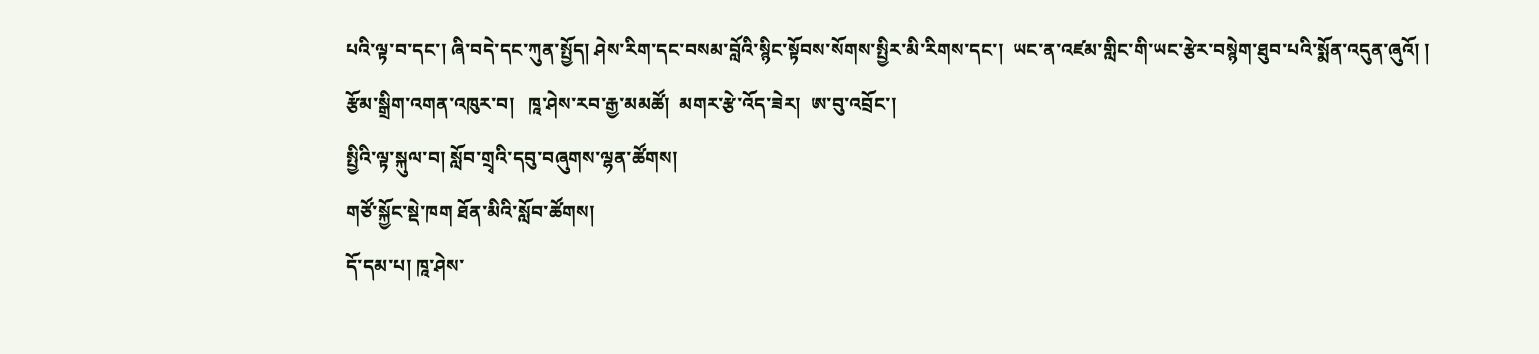པའི་ལྟ་བ་དང་། ཞི་བདེ་དང་ཀུན་སྤྱོད། ཤེས་རིག་དང་བསམ་བློའི་སྙིང་སྟོབས་སོགས་སྤྱིར་མི་རིགས་དང་།  ཡང་ན་འཛམ་གླིང་གི་ཡང་རྩེར་བསྙེག་ཐུབ་པའི་སྨོན་འདུན་ཞུའོ། །
རྩོམ་སྒྲིག་འགན་འཁུར་བ།   ཁཱ་ཤེས་རབ་རྒྱ་མམཚོ།  མགར་རྩེ་འོད་ཟེར།  ཨ་བུ་འབྲོང་།
སྤྱིའི་ལྟ་སྐུལ་བ། སློབ་གྲྭའི་དབུ་བཞུགས་ལྷན་ཚོགས།
གཙོ་སྐྱོང་སྡེ་ཁག ཐོན་མིའི་སློབ་ཚོགས།
དོ་དམ་པ། ཁཱ་ཤེས་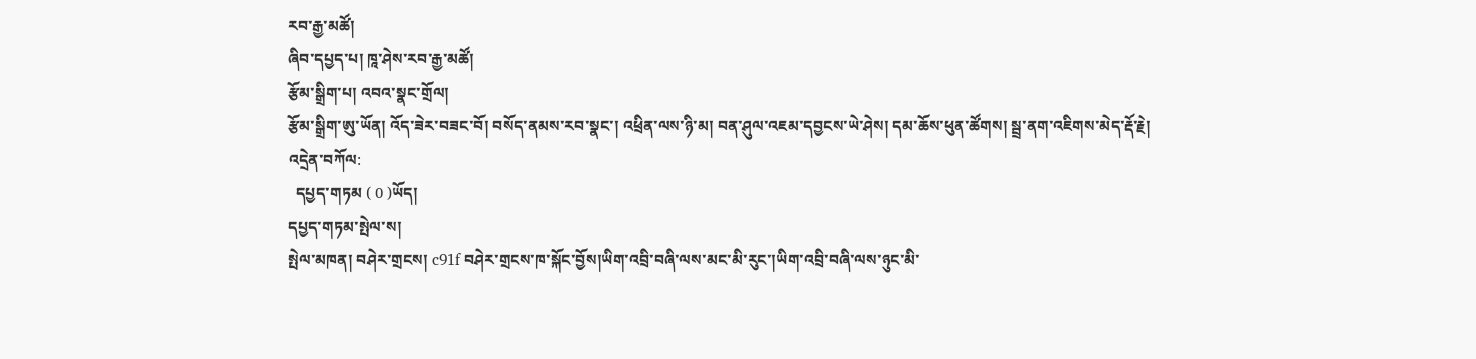རབ་རྒྱ་མཚོ།
ཞིབ་དཔྱད་པ། ཁཱ་ཤེས་རབ་རྒྱ་མཚོ།
རྩོམ་སྒྲིག་པ། འབའ་སྣང་གྲོལ།
རྩོམ་སྒྲིག་ཨུ་ཡོན། འོད་ཟེར་བཟང་བོ། བསོད་ནམས་རབ་སྣང་། འཕྲིན་ལས་ཉི་མ། བན་ཤུལ་འཇམ་དབྱངས་ཡེ་ཤེས། དམ་ཆོས་ཕུན་ཚོགས། སྦྲ་ནག་འཇིགས་མེད་རྡོ་རྗེ།
འདྲེན་བཀོལ:
  དཔྱད་གཏམ ( 0 )ཡོད།
དཔྱད་གཏམ་སྤེལ་ས།
སྤེལ་མཁན། བཤེར་གྲངས། c91f བཤེར་གྲངས་ཁ་སྐོང་བྱོས།ཡིག་འབྲི་བཞི་ལས་མང་མི་རུང་།ཡིག་འབྲི་བཞི་ལས་ཉུང་མི་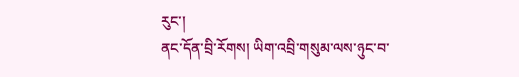རུང་།
ནང་དོན་བྲི་རོགས། ཡིག་འབྲི་གསུམ་ལས་ཉུང་བ་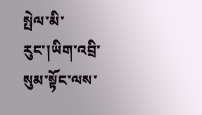སྤེལ་མི་རུང་།ཡིག་འབྲི་སུམ་སྟོང་ལས་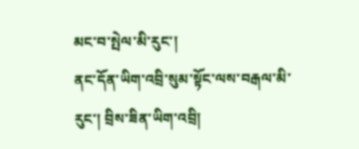མང་བ་སྤེལ་མི་རུང་།
ནང་དོན་ཡིག་འབྲི་སུམ་སྟོང་ལས་བརྒལ་མི་རུང་། བྲིས་ཟིན་ཡིག་འབྲི།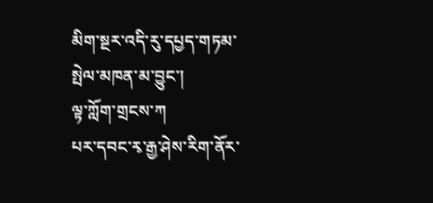མིག་སྔར་འདི་རུ་དཔྱད་གཏམ་སྤེལ་མཁན་མ་བྱུང་།
ལྟ་ཀློག་གྲངས་ཀ
པར་དབང་རྭ་རྒྱ་ཤེས་རིག་ནོར་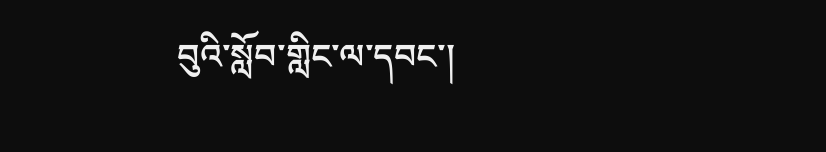བུའི་སློབ་གླིང་ལ་དབང་།